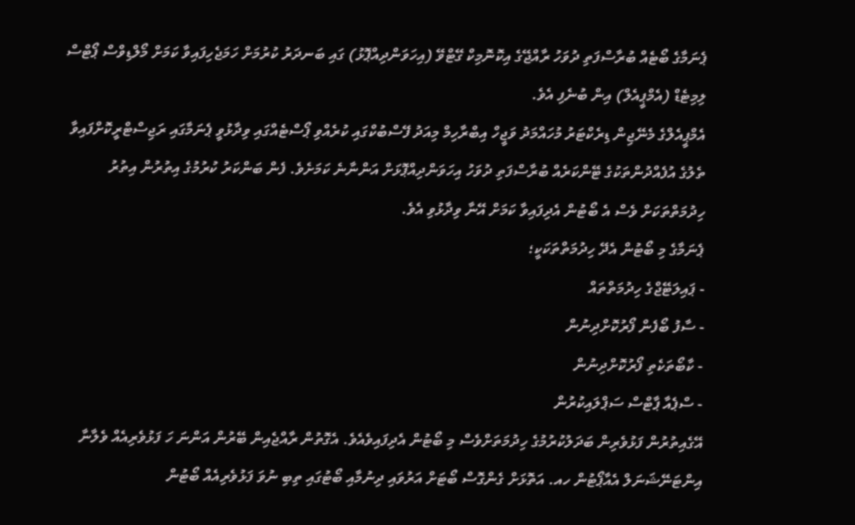ޕެނަމާގެ ބޯޓެއް ބުރާސްފަތި ދުވަހު ރާއްޖޭގެ އިކޮނޮމިކް ގޭޓްވޭ (އިހަވަންދިއްޕޮޅު) ގައި ބަނދަރު ކުރުމަށް ހަމަޖެހިފައިވާ ކަމަށް މޯލްޑިވްސް ޕޯޓްސް ލިމިޓެޑް (އެމްޕީއެލް) އިން ބުނެފި އެވެ.
އެމްޕީއެލްގެ މެނޭޖިން ޑިރެކްޓަރު މުހައްމަދު ވަޖީހް އިބްރާހިމް މިއަދު ފޭސްބުކްގައި ކުރެއްވި ޕޯސްޓެއްގައި ވިދާޅުވީ ޕެނަމާގައި ރަޖިސްޓްރީކޮށްފައިވާ ތެލުގެ އުފެއްދުންތަކުގެ ޓޭންކަރެއް ބުރާސްފަތި ދުވަހު އިހަވަންދިއްޕޮޅަށް އަންނާނެ ކަމަށެވެ. ފެން ބަންކަރު ކުރުމުގެ އިތުރުން އިތުރު ހިދުމަތްތަކަށް ވެސް އެ ބޯޓުން އެދިފައިވާ ކަމަށް އޭނާ ވިދާޅުވި އެވެ.
ޕެނަމާގެ މި ބޯޓުން އެދޭ ހިދުމަތްތަކަކީ؛
- ޕައިލަޓޭޖްގެ ހިދުމަތްތައް
- ސާފު ބޯފެން ފޯރުކޮށްދިނުން
- ކާބޯތަކެތި ފޯރުކޮށްދިނުން
- ސްޕެއާ ޕާޓްސް ސަޕްލައިކުރުން
އޭގެއިތުރުން ފަޅުވެރިން ބަދަލުކުރުމުގެ ހިދުމަތަށްވެސް މި ބޯޓުން އެދިފައިވެއެވެ. އެގޮތުން ރާއްޖެއިން ބޭރުން އަންނަ ހަ ފަޅުވެރިއެއް ވެލާނާ އިންޓަނޭޝަނަލް އެއާޕޯޓުން ހއ. އަތޮޅަށް ގެންގޮސް ބޯޓަށް އަރުވައި ދިނުމާއި ބޯޓުގައި ތިބި ނުވަ ފަޅުވެރިއެއް ބޯޓުން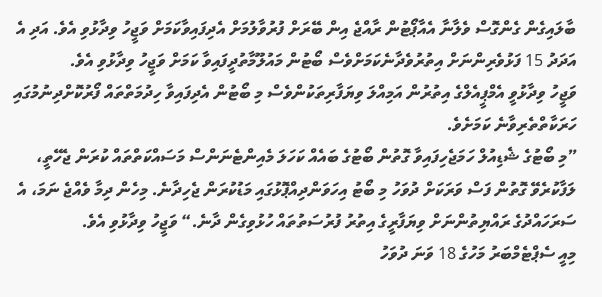ބާލައިގެން ގެންގޮސް ވެލާނާ އެއާޕޯޓުން ރާއްޖެ އިން ބޭރަށް ފުރުވާލުމަށް އެދިފައިވާކަމަށް ވަޖީހު ވިދާޅުވި އެވެ. އަދި އެ އަދަދު 15 ފަޅުވެރިންނަށް އިތުރުވެދާނެކަމަށްވެސް ބޯޓުން މައުލޫމާތުދީފައިވާ ކަމަށް ވަޖީހު ވިދާޅުވި އެވެ.
ވަޖީހު ވިދާޅުވީ އެމްޕީއެލްގެ އިތުރުން އަމިއްލަ ވިޔަފާރިތަކުންވެސް މި ބޯޓުން އެދިފައިވާ ހިދުމަތްތައް ފޯރުކޮށްދިނުމުގައި ހަރަކާތްތެރިވާނެ ކަމަށެވެ.
”މި ބޯޓުގެ ޝެޑިއުލް ހަމަޖެހިފައިވާ ގޮތުން ބޯޓުގެ ބައެއް ކަހަލަ މެއިންޓެނަންސް މަސައްކަތްތައް ކުރަން ޖެހޭތީ، ލަފާކުރެވޭ ގޮތުން ފަސް ވަރަކަށް ދުވަހު މި ބޯޓު އިހަވަންދިއްޕޮޅުގައި މަޑުކުރަން ޖެހިދާނެ. މިހެން ދިމާ ވެއްޖެ ނަމަ، އެ ސަރަހައްދުގެ ރައްޔިތުންނަށް ވިޔަފާރީގެ އިތުރު ފުރުސަތުތައް ހުޅުވިގެން ދާނެ.“ ވަޖީހު ވިދާޅުވި އެވެ.
މިއީ ސެޕްޓެމްބަރު މަހުގެ 18 ވަނަ ދުވަހު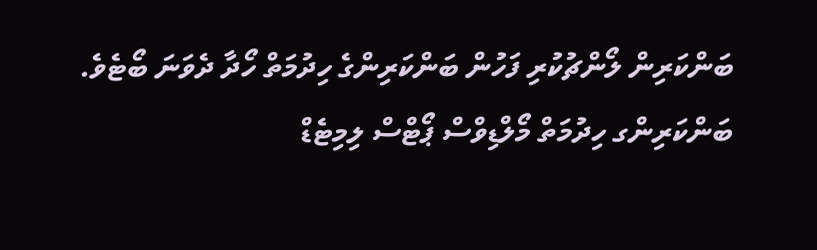ބަންކަރިން ލޯންޗުކުރި ފަހުން ބަންކަރިންގެ ހިދުމަތް ހޯދާ ދެވަނަ ބޯޓެވެ.
ބަންކަރިންގ ހިދުމަތް މޯލްޑިވްސް ޕޯޓްސް ލިމިޓެޑް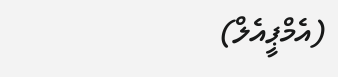(އެމްޕީއެލް)